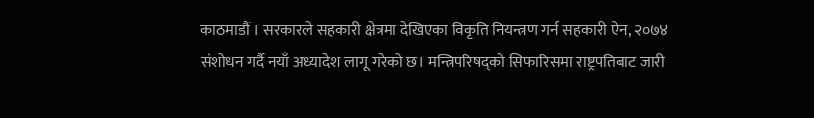काठमाडौं । सरकारले सहकारी क्षेत्रमा देखिएका विकृति नियन्त्रण गर्न सहकारी ऐन, २०७४ संशोधन गर्दै नयाँ अध्यादेश लागू गरेको छ। मन्त्रिपरिषद्को सिफारिसमा राष्ट्रपतिबाट जारी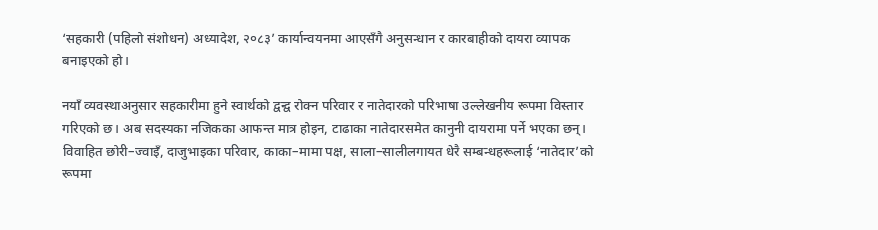‘सहकारी (पहिलो संशोधन) अध्यादेश, २०८३’ कार्यान्वयनमा आएसँगै अनुसन्धान र कारबाहीको दायरा व्यापक बनाइएको हो।

नयाँ व्यवस्थाअनुसार सहकारीमा हुने स्वार्थको द्वन्द्व रोक्न परिवार र नातेदारको परिभाषा उल्लेखनीय रूपमा विस्तार गरिएको छ। अब सदस्यका नजिकका आफन्त मात्र होइन, टाढाका नातेदारसमेत कानुनी दायरामा पर्ने भएका छन्। विवाहित छोरी–ज्वाइँ, दाजुभाइका परिवार, काका–मामा पक्ष, साला–सालीलगायत धेरै सम्बन्धहरूलाई ‘नातेदार’को रूपमा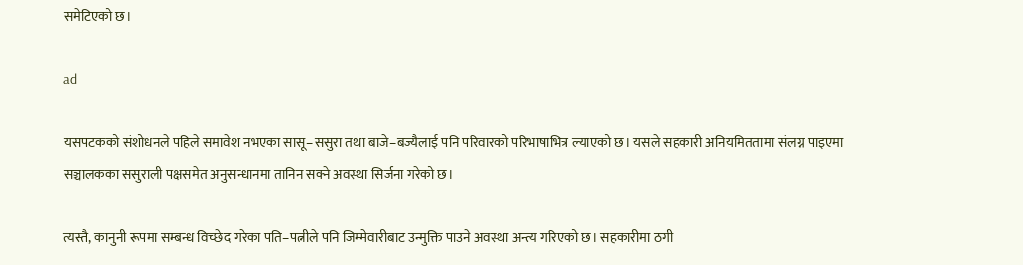समेटिएको छ।

ad

यसपटकको संशोधनले पहिले समावेश नभएका सासू–ससुरा तथा बाजे–बज्यैलाई पनि परिवारको परिभाषाभित्र ल्याएको छ। यसले सहकारी अनियमिततामा संलग्न पाइएमा सञ्चालकका ससुराली पक्षसमेत अनुसन्धानमा तानिन सक्ने अवस्था सिर्जना गरेको छ।

त्यस्तै, कानुनी रूपमा सम्बन्ध विच्छेद गरेका पति–पत्नीले पनि जिम्मेवारीबाट उन्मुक्ति पाउने अवस्था अन्त्य गरिएको छ। सहकारीमा ठगी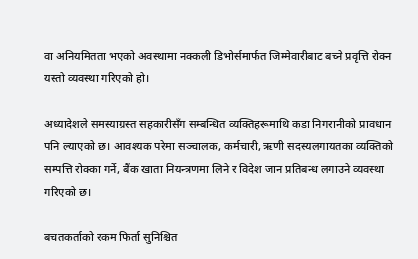वा अनियमितता भएको अवस्थामा नक्कली डिभोर्समार्फत जिम्मेवारीबाट बच्ने प्रवृत्ति रोक्न यस्तो व्यवस्था गरिएको हो।

अध्यादेशले समस्याग्रस्त सहकारीसँग सम्बन्धित व्यक्तिहरूमाथि कडा निगरानीको प्रावधान पनि ल्याएको छ। आवश्यक परेमा सञ्चालक, कर्मचारी, ऋणी सदस्यलगायतका व्यक्तिको सम्पत्ति रोक्का गर्ने, बैंक खाता नियन्त्रणमा लिने र विदेश जान प्रतिबन्ध लगाउने व्यवस्था गरिएको छ।

बचतकर्ताको रकम फिर्ता सुनिश्चित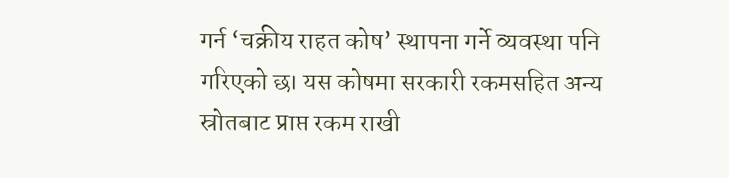गर्न ‘चक्रीय राहत कोष’ स्थापना गर्ने व्यवस्था पनि गरिएको छ। यस कोषमा सरकारी रकमसहित अन्य स्रोतबाट प्राप्त रकम राखी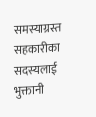समस्याग्रस्त सहकारीका सदस्यलाई भुक्तानी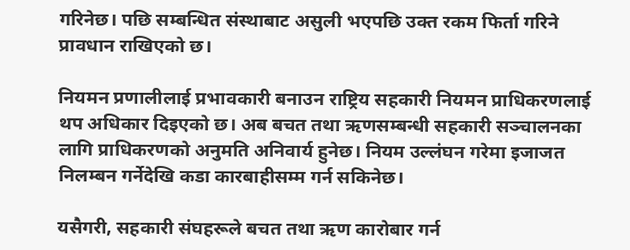गरिनेछ। पछि सम्बन्धित संस्थाबाट असुली भएपछि उक्त रकम फिर्ता गरिने प्रावधान राखिएको छ।

नियमन प्रणालीलाई प्रभावकारी बनाउन राष्ट्रिय सहकारी नियमन प्राधिकरणलाई थप अधिकार दिइएको छ। अब बचत तथा ऋणसम्बन्धी सहकारी सञ्चालनका लागि प्राधिकरणको अनुमति अनिवार्य हुनेछ। नियम उल्लंघन गरेमा इजाजत निलम्बन गर्नेदेखि कडा कारबाहीसम्म गर्न सकिनेछ।

यसैगरी, सहकारी संघहरूले बचत तथा ऋण कारोबार गर्न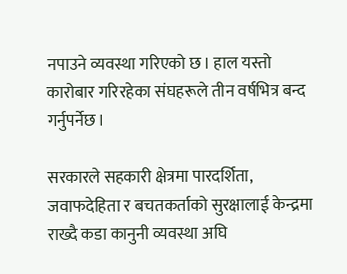नपाउने व्यवस्था गरिएको छ। हाल यस्तो कारोबार गरिरहेका संघहरूले तीन वर्षभित्र बन्द गर्नुपर्नेछ।

सरकारले सहकारी क्षेत्रमा पारदर्शिता, जवाफदेहिता र बचतकर्ताको सुरक्षालाई केन्द्रमा राख्दै कडा कानुनी व्यवस्था अघि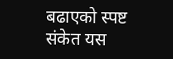बढाएको स्पष्ट संकेत यस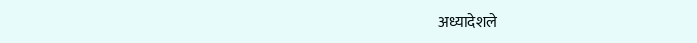अध्यादेशले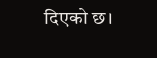दिएको छ।